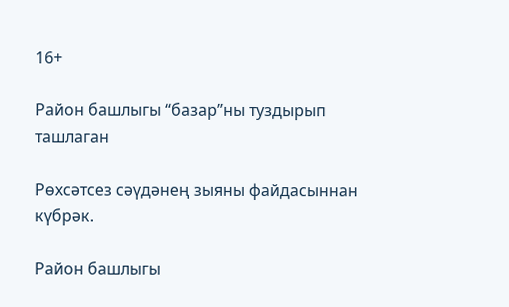16+

Район башлыгы “базар”ны туздырып ташлаган

Рөхсәтсез сәүдәнең зыяны файдасыннан күбрәк.

Район башлыгы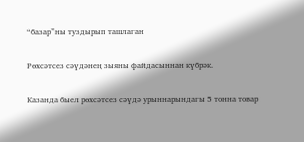“базар”ны туздырып ташлаган

Рөхсәтсез сәүдәнең зыяны файдасыннан күбрәк.

Казанда быел рөхсәтсез сәүдә урыннарындагы 5 тонна товар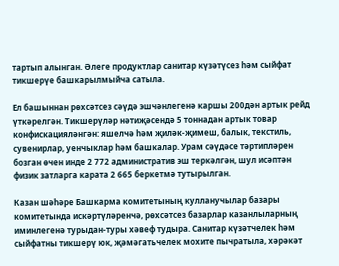тартып алынган. Әлеге продуктлар санитар күзәтүсез һәм сыйфат тикшерүе башкарылмыйча сатыла.

Ел башыннан рөхсәтсез сәүдә эшчәнлегенә каршы 200дән артык рейд үткәрелгән. Тикшерүләр нәтиҗәсендә 5 тоннадан артык товар конфискацияләнгән: яшелчә һәм җиләк-җимеш, балык, текстиль, сувенирлар, уенчыклар һәм башкалар. Урам сәүдәсе тәртипләрен бозган өчен инде 2 772 административ эш теркәлгән, шул исәптән физик затларга карата 2 665 беркетмә тутырылган.

Казан шәһәре Башкарма комитетының кулланучылар базары комитетында искәртүләренчә, рөхсәтсез базарлар казанлыларның иминлегенә турыдан-туры хәвеф тудыра. Санитар күзәтчелек һәм сыйфатны тикшерү юк, җәмәгатьчелек мохите пычратыла, хәрәкәт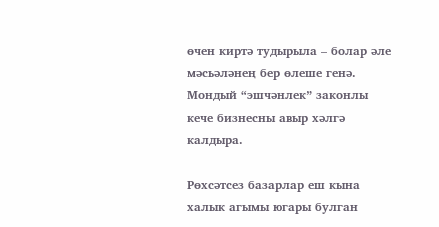өчен киртә тудырыла – болар әле мәсьәләнең бер өлеше генә. Мондый “эшчәнлек” законлы кече бизнесны авыр хәлгә калдыра.

Рөхсәтсез базарлар еш кына халык агымы югары булган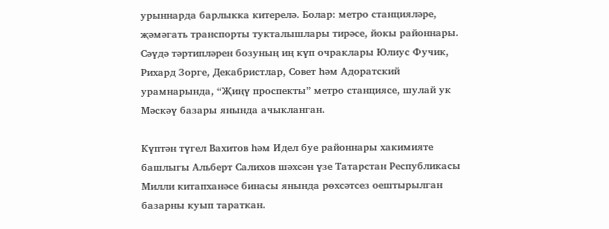урыннарда барлыкка китерелә. Болар: метро станцияләре, җәмәгать транспорты тукталышлары тирәсе, йокы районнары. Сәүдә тәртипләрен бозуның иң күп очраклары Юлиус Фучик, Рихард Зорге, Декабристлар, Совет һәм Адоратский урамнарында, “Җиңү проспекты” метро станциясе, шулай ук Мәскәү базары янында ачыкланган.

Күптән түгел Вахитов һәм Идел буе районнары хакимияте башлыгы Альберт Салихов шәхсән үзе Татарстан Республикасы Милли китапханәсе бинасы янында рөхсәтсез оештырылган базарны куып тараткан.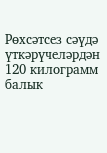Рөхсәтсез сәүдә үткәрүчеләрдән 120 килограмм балык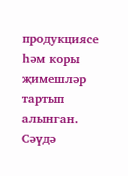продукциясе һәм коры җимешләр тартып алынган. Сәүдә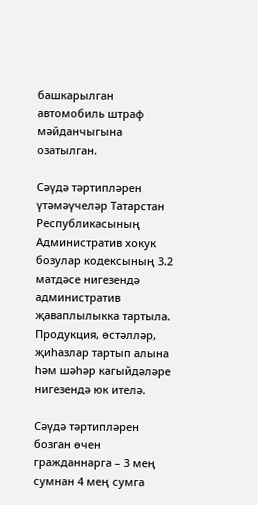башкарылган автомобиль штраф мәйданчыгына озатылган.

Сәүдә тәртипләрен үтәмәүчеләр Татарстан Республикасының Административ хокук бозулар кодексының 3.2 матдәсе нигезендә административ җаваплылыкка тартыла. Продукция, өстәлләр, җиһазлар тартып алына һәм шәһәр кагыйдәләре нигезендә юк ителә.

Сәүдә тәртипләрен бозган өчен гражданнарга – 3 мең сумнан 4 мең сумга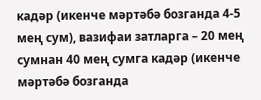кадәр (икенче мәртәбә бозганда 4-5 мең сум), вазифаи затларга – 20 мең сумнан 40 мең сумга кадәр (икенче мәртәбә бозганда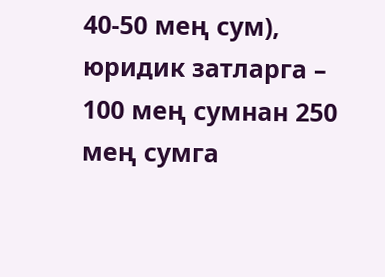40-50 мең сум), юридик затларга – 100 мең сумнан 250 мең сумга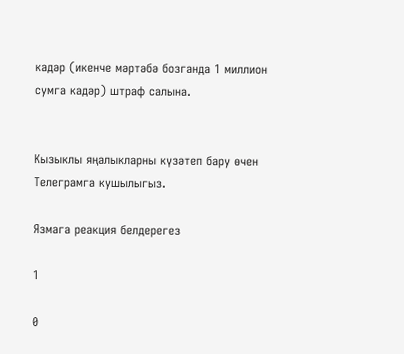кадәр (икенче мәртәбә бозганда 1 миллион сумга кадәр) штраф салына.


Кызыклы яңалыкларны күзәтеп бару өчен Телеграмга кушылыгыз.

Язмага реакция белдерегез

1

0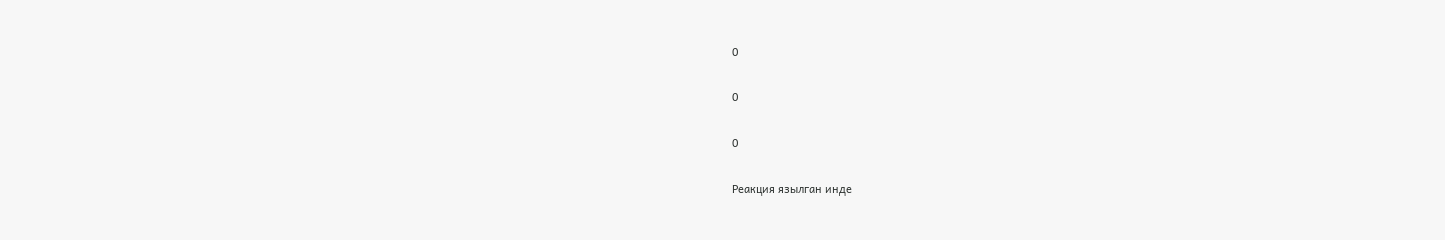0

0

0

Реакция язылган инде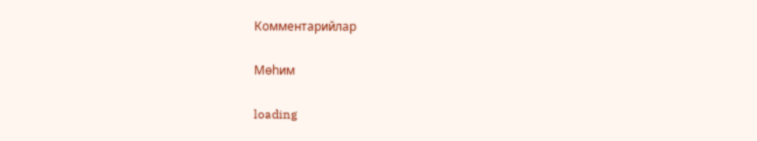Комментарийлар

Мөһим

loading